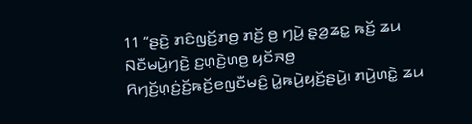11 “ꤔꤢꤧ꤬ ꤊꤢꤨꤜꤢꤩ꤬ꤊꤥ꤬ ꤊꤢꤩ꤬ ꤥ꤬ ꤚꤣꤧ꤬ ꤔ꤫ꤤ꤬ꤘꤢ꤭ ꤒꤢꤩ꤬ ꤘꤣ ꤡꤢꤪꤗꤣꤧ꤬ꤚꤢꤧ꤬ ꤢ꤬ꤛ꤫ꤢꤧ꤬ꤛꤥ꤬ ꤟꤢꤩꤏꤥ꤬ ꤖꤚꤢꤩ꤬ꤛ꤫ꤢꤦ꤬ꤢꤩ꤬ꤒꤢꤩ꤬ꤕꤜꤢꤪꤗꤢꤨ꤬ ꤣꤧ꤭ꤒꤣꤧ꤬ꤟꤢꤩ꤬ꤔꤣꤧ꤬꤯ ꤊꤣꤧ꤬ꤛꤢꤧ꤭ ꤘꤣ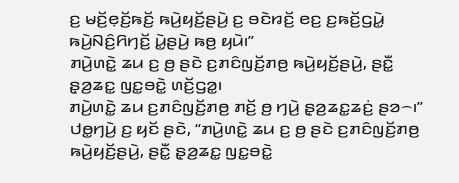ꤢ꤬ ꤗꤢꤩ꤬ꤕ꤫ꤢꤩ꤬ꤒꤢꤩ꤬ ꤒꤣꤧ꤬ꤟꤢꤩ꤬ꤔꤣꤧ꤬ ꤢ꤬ ꤋꤢꤧꤙꤢꤩ꤬ ꤕꤢ꤬ ꤢ꤬ꤒꤢꤩ꤬ꤞꤣꤧ꤭ ꤒꤣꤧ꤬ꤡꤢꤨ꤬ꤖꤚꤢꤩ꤬ ꤣꤧ꤭ꤔꤣꤧ꤬ ꤒꤥ꤬ ꤟꤣꤧ꤯”
ꤊꤣꤧ꤬ꤛꤢꤧ꤭ ꤘꤣ ꤢ꤬ ꤥ꤬ ꤔꤢꤧ ꤢ꤬ꤊꤢꤨꤜꤢꤩ꤬ꤊꤥ꤬ ꤒꤣꤧ꤬ꤟꤢꤩ꤬ꤔꤣꤧ꤬, ꤔꤢꤪ꤭ ꤔ꤫ꤤ꤬ꤘꤢ꤭ ꤜꤢ꤭ꤋꤢꤧ꤭ ꤛꤢꤩ꤬ꤞꤤ꤭꤯
ꤊꤣꤧ꤬ꤛꤢꤧ꤭ ꤘꤣ ꤢ꤬ꤊꤢꤨꤜꤢꤩ꤬ꤊꤥ꤬ ꤊꤢꤩ꤬ ꤥ꤬ ꤚꤣꤧ꤬ ꤔ꤫ꤤ꤬ꤘꤢ꤭ꤘꤢꤦ꤬ ꤔꤤ꤮꤯”
ꤓꤥ꤭ꤚꤣꤧ꤬ ꤢ꤬ ꤟꤢꤩ ꤔꤢꤧ, “ꤊꤣꤧ꤬ꤛꤢꤧ꤭ ꤘꤣ ꤢ꤬ ꤥ꤬ ꤔꤢꤧ ꤢ꤬ꤊꤢꤨꤜꤢꤩ꤬ꤊꤥ꤬ ꤒꤣꤧ꤬ꤟꤢꤩ꤬ꤔꤣꤧ꤬, ꤔꤢꤪ꤭ ꤔ꤫ꤤ꤬ꤘꤢ꤭ ꤜꤢ꤭ꤋꤢꤧ꤭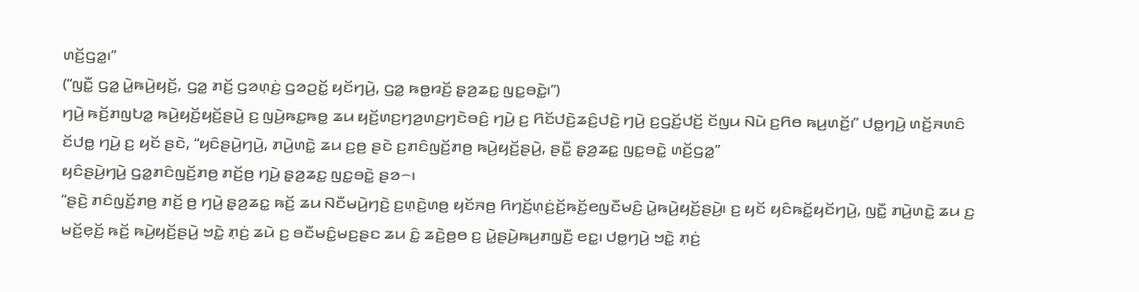ꤛꤢꤩ꤬ꤞꤤ꤭꤯”
(“ꤜꤢꤪ꤭ ꤞꤤ꤭ ꤣꤧ꤭ꤒꤣꤧ꤬ꤟꤢꤩ꤬, ꤞꤤ꤭ ꤊꤢꤩ꤬ ꤞꤤꤛ꤫ꤢꤦ꤬ ꤞꤤꤑꤢꤩ꤭ ꤟꤢꤩꤚꤣꤧ꤬, ꤞꤤ꤭ ꤒꤥ꤭ꤙꤢꤩ꤬ ꤔ꤫ꤤ꤬ꤘꤢ꤭ ꤜꤢ꤭ꤋꤢꤧ꤭꤯”)
ꤚꤣꤧ꤬ ꤒꤢꤩ꤬ꤊꤜꤝꤤ꤭ ꤒꤣꤧ꤬ꤟꤢꤩ꤬ꤟꤢꤩ꤬ꤔꤣꤧ꤬ ꤢ꤬ ꤜꤣꤧ꤬ꤒꤢ꤭ꤒꤥ꤭ ꤘꤣ ꤟꤢꤩ꤬ꤛꤢ꤬ꤚꤤ꤬ꤛꤢ꤬ꤚꤢꤧꤋꤢꤨ꤬ ꤚꤣꤧ꤬ ꤢ꤬ ꤖꤢꤩꤓꤢꤧ꤬ꤘꤢꤨ꤬ꤓꤢꤧ꤬ ꤚꤣꤧ꤬ ꤢ꤬ꤞꤢꤩ꤬ꤓꤢꤩ꤬ ꤢꤩꤜꤣ ꤡꤣꤧ ꤢ꤬ꤖꤥ ꤒꤣ꤬ꤛꤢꤩ꤬꤯” ꤓꤥ꤭ꤚꤣꤧ꤬ ꤛꤢꤩ꤬ꤏꤛꤢꤨ ꤢꤩꤓꤥ꤭ ꤚꤣꤧ꤬ ꤢ꤬ ꤟꤢꤩ ꤔꤢꤧ, “ꤟꤢꤨꤔꤣꤧ꤬ꤚꤣꤧ꤬, ꤊꤣꤧ꤬ꤛꤢꤧ꤭ ꤘꤣ ꤢ꤬ꤥ꤬ ꤔꤢꤧ ꤢ꤬ꤊꤢꤨꤜꤢꤩ꤬ꤊꤥ꤬ ꤒꤣꤧ꤬ꤟꤢꤩ꤬ꤔꤣꤧ꤬, ꤔꤢꤪ꤭ ꤔ꤫ꤤ꤬ꤘꤢ꤭ ꤜꤢ꤭ꤋꤢꤧ꤭ ꤛꤢꤩ꤬ꤞꤤ꤭”
ꤟꤢꤨꤔꤣꤧ꤬ꤚꤣꤧ꤬ ꤞꤤ꤭ꤊꤢꤨꤜꤢꤩ꤬ꤊꤥ꤬ ꤊꤢꤩ꤬ꤥ꤬ ꤚꤣꤧ꤬ ꤔ꤫ꤤ꤬ꤘꤢ꤭ ꤜꤢ꤭ꤋꤢꤧ꤭ ꤔꤤ꤮꤯
“ꤔꤢꤧ꤬ ꤊꤢꤨꤜꤢꤩ꤬ꤊꤥ꤬ ꤊꤢꤩ꤬ ꤥ꤬ ꤚꤣꤧ꤬ ꤔ꤫ꤤ꤬ꤘꤢ꤭ ꤒꤢꤩ꤬ ꤘꤣ ꤡꤢꤪꤗꤣꤧ꤬ꤚꤢꤧ꤬ ꤢ꤬ꤛ꤫ꤢꤧ꤬ꤛꤥ꤬ ꤟꤢꤩꤏꤥ꤬ ꤖꤚꤢꤩ꤬ꤛ꤫ꤢꤦ꤬ꤢꤩ꤬ꤒꤢꤩ꤬ꤕꤜꤢꤪꤗꤢꤨ꤬ ꤣꤧ꤭ꤒꤣꤧ꤬ꤟꤢꤩ꤬ꤔꤣꤧ꤬꤯ ꤢ꤬ ꤟꤢꤩ ꤟꤢꤨꤒꤢꤩ꤭ꤟꤢꤩꤚꤣꤧ꤬, ꤜꤢꤪ꤭ ꤊꤣꤧ꤬ꤛꤢꤧ꤭ ꤘꤣ ꤢ꤬ ꤗꤢꤩ꤬ꤕ꤫ꤢꤩ꤬ ꤒꤢꤩ꤬ ꤒꤣꤧ꤬ꤟꤢꤩ꤬ꤔꤣꤧ꤬ ꤠꤢꤧ꤭ ꤊ꤫ꤢꤦ꤬ ꤘꤣꤧ ꤢ꤬ ꤋꤢꤪꤗꤢꤨ꤭ꤗꤢ꤬ꤔꤢ ꤘꤣ ꤢꤨ꤭ ꤘꤢꤧ꤬ꤥ꤬ꤥ ꤢ꤬ ꤣꤧ꤭ꤔꤣꤧ꤬ꤒꤣ꤬ꤊꤜ꤫ꤢꤪ꤬ ꤕꤢ꤭꤯ ꤓꤥ꤭ꤚꤣꤧ꤬ ꤠꤢꤧ꤭ ꤊ꤫ꤢꤦ꤬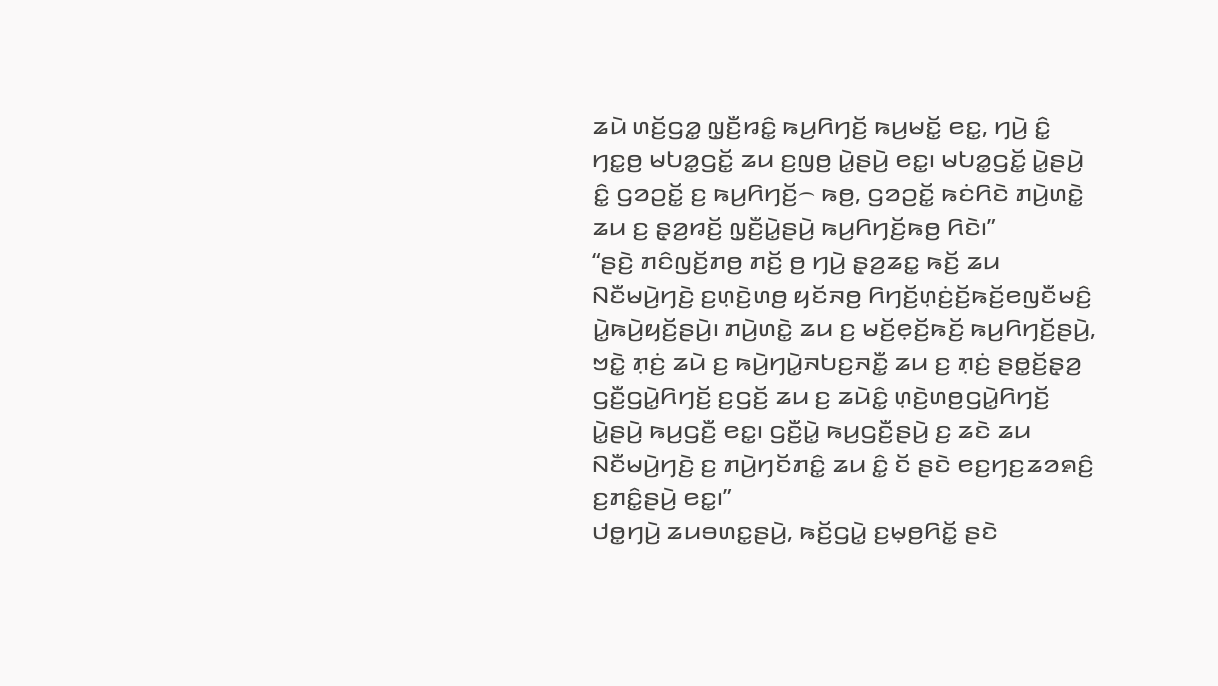ꤘꤣꤧ ꤛꤢꤩ꤬ꤞꤤ꤭ ꤜ꤫ꤢꤪ꤬ꤙꤢꤨ꤭ ꤒꤣ꤬ꤖꤚꤢꤩ꤬ ꤒꤣ꤬ꤗꤢꤩ꤭ ꤕꤢ꤭, ꤚꤣꤧ꤬ ꤢꤨ꤭ ꤚꤢ꤭ꤥ꤬ ꤗꤝꤤ꤭ꤞꤢꤩ꤭ ꤘꤣ ꤢ꤬ꤜꤥ꤬ ꤣꤧ꤭ꤔꤣꤧ꤬ ꤕꤢ꤭꤯ ꤗꤝꤤ꤭ꤞꤢꤩ꤭ ꤣꤧ꤭ꤔꤣꤧ꤬ ꤢꤨ꤭ ꤞꤤꤑꤢꤩ꤭ ꤢ꤬ ꤒꤣ꤬ꤖꤚꤢꤩ꤬꤮ ꤒꤥ꤬, ꤞꤤꤑꤢꤩ꤭ ꤒꤢꤦꤖꤢꤧ ꤊꤣꤧ꤬ꤛꤢꤧ꤭ ꤘꤣ ꤢ꤬ ꤔ꤫ꤤ꤬ꤙꤢꤩ꤬ ꤜ꤫ꤢꤪ꤬ꤣꤧ꤭ꤔꤣꤧ꤬ ꤒꤣ꤬ꤖꤚꤢꤩ꤬ꤒꤥ꤬ ꤖꤢꤧ꤯”
“ꤔꤢꤧ꤬ ꤊꤢꤨꤜꤢꤩ꤬ꤊꤥ꤬ ꤊꤢꤩ꤬ ꤥ꤬ ꤚꤣꤧ꤬ ꤔ꤫ꤤ꤬ꤘꤢ꤭ ꤒꤢꤩ꤬ ꤘꤣ ꤡꤢꤪꤗꤣꤧ꤬ꤚꤢꤧ꤬ ꤢ꤬ꤛ꤫ꤢꤧ꤬ꤛꤥ꤬ ꤟꤢꤩꤏꤥ꤬ ꤖꤚꤢꤩ꤬ꤛ꤫ꤢꤦ꤬ꤢꤩ꤬ꤒꤢꤩ꤬ꤕꤜꤢꤪꤗꤢꤨ꤬ ꤣꤧ꤭ꤒꤣꤧ꤬ꤟꤢꤩ꤬ꤔꤣꤧ꤬꤯ ꤊꤣꤧ꤬ꤛꤢꤧ꤭ ꤘꤣ ꤢ꤬ ꤗꤢꤩ꤬ꤕ꤫ꤢꤩ꤬ꤒꤢꤩ꤬ ꤒꤣ꤬ꤖꤚꤢꤩ꤬ꤔꤣꤧ꤬, ꤠꤢꤧ꤭ ꤊ꤫ꤢꤦ꤬ ꤘꤣꤧ ꤢ꤬ ꤒꤣꤧ꤬ꤚꤣꤧ꤭ꤏꤝꤢ꤬ꤏꤢꤪ꤭ ꤘꤣ ꤢ꤬ ꤊ꤫ꤢꤦ꤬ ꤔꤥ꤭ꤢꤩ꤬ꤔ꤫ꤤ꤬ ꤞꤢꤪ꤬ꤞꤣꤧ꤭ꤖꤚꤢꤩ꤬ ꤢ꤬ꤞꤢꤩ꤬ ꤘꤣ ꤢ꤬ ꤘꤣꤧꤢꤨ꤭ ꤛ꤫ꤢꤧ꤬ꤛꤥ꤬ꤞꤣꤧ꤭ꤖꤚꤢꤩ꤬ ꤣꤧ꤭ꤔꤣꤧ꤬ ꤒꤣ꤬ꤞꤢꤪ꤬ ꤕꤢ꤭꤯ ꤞꤢꤪ꤬ꤣꤧ꤭ ꤒꤣ꤬ꤞꤢꤪ꤬ꤔꤣꤧ꤬ ꤢ꤬ ꤘꤢꤧ ꤘꤣ ꤡꤢꤪꤗꤣꤧ꤬ꤚꤢꤧ꤬ ꤢ꤬ ꤊꤣꤧ꤬ꤚꤢꤩꤊꤢꤨ꤭ ꤘꤣ ꤢꤨ꤭ ꤢꤩ ꤔꤢꤧ ꤕꤢ꤬ꤚꤢ꤬ꤘꤤꤎꤢꤨ꤬ ꤢ꤬ꤊꤢꤨ꤭ꤔꤣꤧ꤬ ꤕꤢ꤭꤯”
ꤓꤥ꤭ꤚꤣꤧ꤬ ꤘꤣꤋꤛꤢ꤭ꤔꤣꤧ꤬, ꤒꤢꤩ꤬ꤞꤣꤧ꤭ ꤢ꤬ꤗ꤫ꤥ꤬ꤖꤢꤩ꤭ ꤔꤢꤧ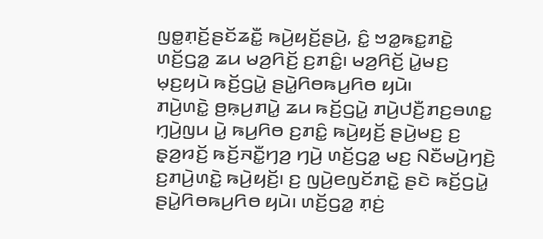ꤜꤥ꤭ꤊ꤫ꤢꤩ꤬ꤔꤢꤩꤘꤢꤪ꤭ ꤒꤣꤧ꤬ꤟꤢꤩ꤬ꤔꤣꤧ꤬, ꤢꤨ꤭ ꤠꤤ꤭ꤒꤢ꤭ꤊꤢꤧ꤭ ꤛꤢꤩ꤬ꤞꤤ꤭ ꤘꤣ ꤗꤤ꤬ꤖꤢꤩ꤬ ꤢ꤬ꤊꤢꤨ꤭꤯ ꤗꤤ꤬ꤖꤢꤩ꤬ ꤣꤧ꤭ꤗꤢ꤬ ꤗ꤫ꤢ꤬ꤟꤣꤧ ꤒꤢꤩ꤬ꤞꤣꤧ꤭ ꤔꤣꤧ꤭ꤖꤥꤒꤣ꤬ꤖꤥ ꤟꤣꤧ꤯
ꤊꤣꤧ꤬ꤛꤢꤧ꤭ ꤥ꤬ꤒ꤫ꤣ꤬ꤊꤣꤧ꤭ ꤘꤣ ꤒꤢꤩ꤬ꤞꤣꤧ꤭ ꤊꤣꤧ꤬ꤓꤢꤪ꤬ꤊꤢ꤬ꤋꤛꤢ꤭ ꤚ꤫ꤣꤧ꤬ꤜꤣ ꤣꤧ꤭ ꤒꤣ꤬ꤖꤥ ꤢ꤬ꤊꤢꤨ꤭ ꤒꤣꤧ꤬ꤟꤢꤩ꤬ ꤔꤣꤧ꤬ꤗꤢ꤬ ꤢ꤬ ꤔ꤫ꤤ꤬ꤙꤢꤩ꤬ ꤒꤢꤩ꤬ꤏꤢꤪ꤭ꤚꤤ꤬ ꤚꤣꤧ꤬ ꤛꤢꤩ꤬ꤞꤤ꤭ ꤗꤢ꤬ ꤡꤢꤪꤗꤣꤧ꤬ꤚꤢꤧ꤬ ꤢ꤬ꤊꤣꤧ꤬ꤛꤢꤧ꤭ ꤒꤣꤧ꤬ꤟꤢꤩ꤬꤯ ꤢ꤬ ꤜꤣꤧ꤬ꤕꤜꤢꤩꤊꤢꤧ꤭ ꤔꤢꤧ ꤒꤢꤩ꤬ꤞꤣꤧ꤭ ꤔꤣꤧ꤭ꤖꤥꤒꤣ꤬ꤖꤥ ꤟꤣꤧ꤯ ꤛꤢꤩ꤬ꤞꤤ꤭ ꤊ꤫ꤢꤦ꤬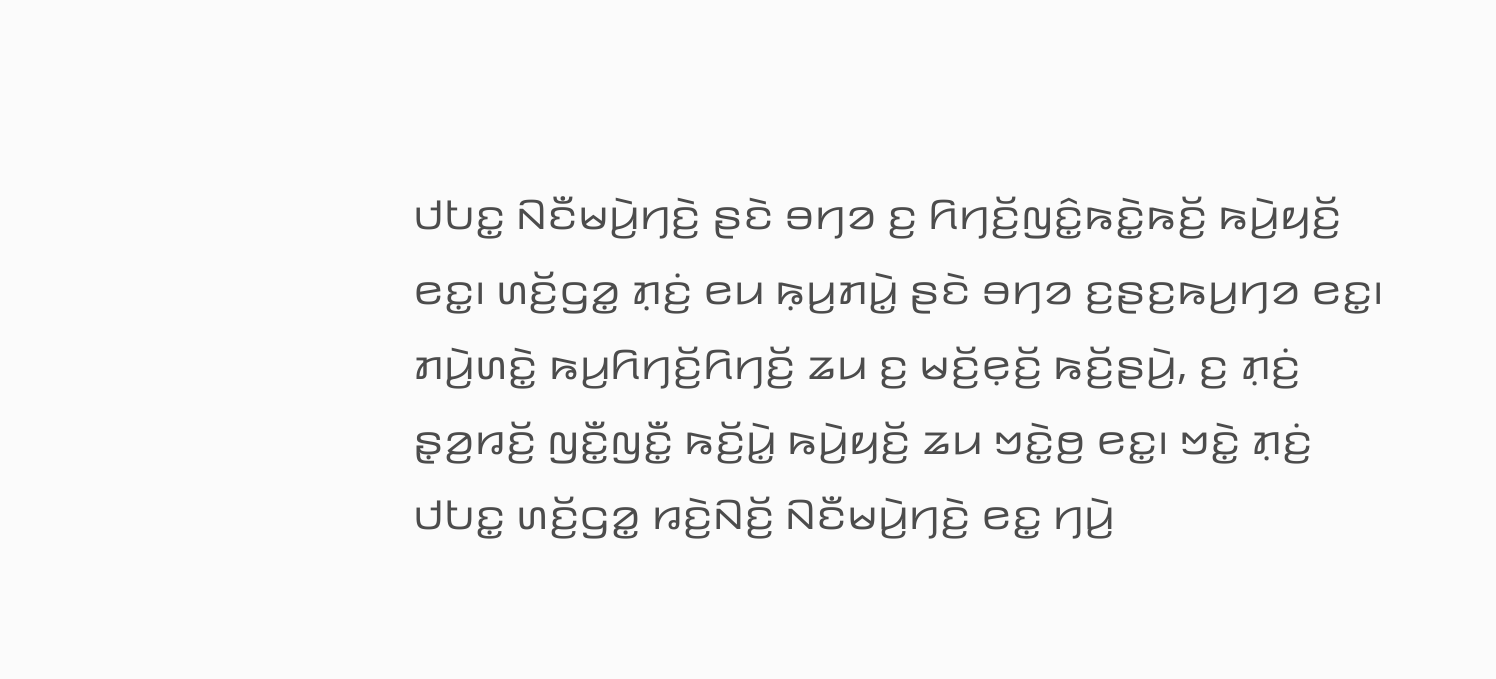ꤓꤝꤢ꤭ ꤡꤢꤪꤗꤣꤧ꤬ꤚꤢꤧ꤬ ꤔꤢꤧ ꤋꤚꤤ ꤢ꤬ ꤖꤚꤢꤩ꤬ꤜꤢꤨ꤭ꤒꤢꤧ꤭ꤒꤢꤩ꤬ ꤒꤣꤧ꤬ꤟꤢꤩ꤬ ꤕꤢ꤭꤯ ꤛꤢꤩ꤬ꤞꤤ꤭ ꤊ꤫ꤢꤦ꤬ ꤕꤣ ꤒ꤫ꤣ꤬ꤊꤣꤧ꤭ ꤔꤢꤧ ꤋꤚꤤ ꤢ꤬ꤔꤢ꤬ꤒꤣ꤬ꤚꤤ ꤕꤢ꤭꤯
ꤊꤣꤧ꤬ꤛꤢꤧ꤭ ꤒꤣ꤬ꤖꤚꤢꤩ꤬ꤖꤚꤢꤩ꤬ ꤘꤣ ꤢ꤬ ꤗꤢꤩ꤬ꤕ꤫ꤢꤩ꤬ ꤒꤢꤩ꤬ꤔꤣꤧ꤬, ꤢ꤬ ꤊ꤫ꤢꤦ꤬ ꤔ꤫ꤤ꤬ꤙꤢꤩ꤬ ꤜꤢꤪ꤭ꤜꤢꤪ꤭ ꤒꤢꤩ꤬ꤣꤧ꤭ ꤒꤣꤧ꤬ꤟꤢꤩ꤬ ꤘꤣ ꤠꤢꤧ꤭ꤥ꤬ ꤕꤢ꤭꤯ ꤠꤢꤧ꤭ ꤊ꤫ꤢꤦ꤬ ꤓꤝꤢ꤭ ꤛꤢꤩ꤬ꤞꤤ꤭ ꤙꤢꤧ꤬ꤡꤢꤩ꤬ ꤡꤢꤪꤗꤣꤧ꤬ꤚꤢꤧ꤬ ꤕꤢ꤭ ꤚꤣꤧ꤬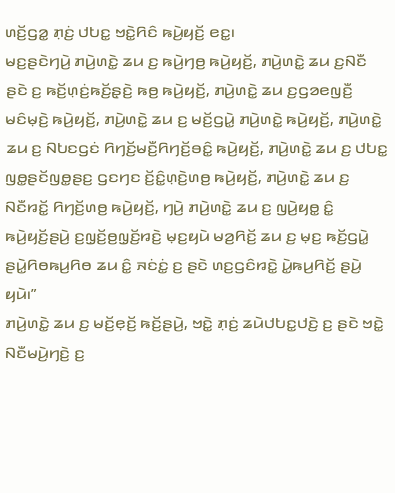ꤛꤢꤩ꤬ꤞꤤ꤭ ꤊ꤫ꤢꤦ꤬ ꤓꤝꤢ꤭ ꤠꤢꤧ꤭ꤖꤢꤨ ꤒꤣꤧ꤬ꤟꤢꤩ꤬ ꤕꤢ꤭꤯
ꤗꤢ꤬ꤔꤢꤧꤚꤣꤧ꤬ ꤊꤣꤧ꤬ꤛꤢꤧ꤭ ꤘꤣ ꤢ꤬ ꤒꤣꤧ꤬ꤚꤥ꤬ ꤒꤣꤧ꤬ꤟꤢꤩ꤬, ꤊꤣꤧ꤬ꤛꤢꤧ꤭ ꤘꤣ ꤢ꤬ꤡꤢꤪ ꤔꤢꤧ ꤢ꤬ ꤒꤢꤩ꤬ꤛ꤫ꤢꤦ꤬ꤒꤢꤩ꤬ꤔ꤫ꤢꤧ꤬ ꤒꤥ꤬ ꤒꤣꤧ꤬ꤟꤢꤩ꤬, ꤊꤣꤧ꤬ꤛꤢꤧ꤭ ꤘꤣ ꤢ꤬ꤞꤤꤕꤜꤢꤪ꤬ ꤗꤢꤨꤗ꤫ꤢꤧ꤬ ꤒꤣꤧ꤬ꤟꤢꤩ꤬, ꤊꤣꤧ꤬ꤛꤢꤧ꤭ ꤘꤣ ꤢ꤬ ꤗꤢꤩ꤬ꤞꤣꤧ꤭ ꤊꤣꤧ꤬ꤛꤢꤧ꤭ ꤒꤣꤧ꤬ꤟꤢꤩ꤬, ꤊꤣꤧ꤬ꤛꤢꤧ꤭ ꤘꤣ ꤢ꤬ ꤡꤝꤢꤞꤢꤦ ꤖꤚꤢꤩ꤬ꤗꤢꤪ꤬ꤖꤚꤢꤩ꤬ꤋꤢꤨ꤭ ꤒꤣꤧ꤬ꤟꤢꤩ꤬, ꤊꤣꤧ꤬ꤛꤢꤧ꤭ ꤘꤣ ꤢ꤬ ꤓꤝꤢ꤭ ꤜꤥ꤭ꤔꤢꤩꤜꤥ꤭ꤔꤢ꤬ ꤞꤢꤚꤢ ꤢꤩ꤬ꤢꤨ꤭ꤛ꤫ꤢꤧ꤬ꤛꤥ꤬ ꤒꤣꤧ꤬ꤟꤢꤩ꤬, ꤊꤣꤧ꤬ꤛꤢꤧ꤭ ꤘꤣ ꤢ꤬ ꤡꤢꤪꤙꤢꤩ꤭ ꤖꤚꤢꤩ꤬ꤛꤥ꤬ ꤒꤣꤧ꤬ꤟꤢꤩ꤬, ꤚꤣꤧ꤬ ꤊꤣꤧ꤬ꤛꤢꤧ꤭ ꤘꤣ ꤢ꤬ ꤜꤣꤧ꤬ꤟꤥ꤭ ꤢꤨ꤭ ꤒꤣꤧ꤬ꤟꤢꤩ꤬ꤔꤣꤧ꤬ ꤢ꤬ꤜ꤫ꤢꤩ꤬ꤥ꤬ꤜ꤫ꤢꤩ꤬ꤙꤢꤧ꤬ ꤗ꤫ꤢ꤬ꤟꤣꤧ ꤗꤤ꤬ꤖꤢꤩ꤬ ꤘꤣ ꤢ꤬ ꤗ꤫ꤢ꤬ ꤒꤢꤩ꤬ꤞꤣꤧ꤭ ꤔꤣꤧ꤭ꤖꤥꤒꤣ꤬ꤖꤥ ꤘꤣ ꤢꤨ꤭ ꤏꤢꤦꤢꤦ꤭ ꤢ꤬ ꤔꤢꤧ ꤛꤢ꤬ꤞꤢꤨꤙꤢꤧ꤭ ꤣꤧ꤭ꤒꤣ꤬ꤖꤢꤩ꤬ ꤔꤣꤧ꤬ ꤟꤣꤧ꤯”
ꤊꤣꤧ꤬ꤛꤢꤧ꤭ ꤘꤣ ꤢ꤬ ꤗꤢꤩ꤬ꤕ꤫ꤢꤩ꤬ ꤒꤢꤩ꤬ꤔꤣꤧ꤬, ꤠꤢꤧ꤭ ꤊ꤫ꤢꤦ꤬ ꤘꤣꤧꤓꤝꤢ꤭ꤓꤢꤧ꤬ ꤢ꤬ ꤔꤢꤧ ꤠꤢꤧ꤭ ꤡꤢꤪꤗꤣꤧ꤬ꤚꤢꤧ꤬ ꤢ꤬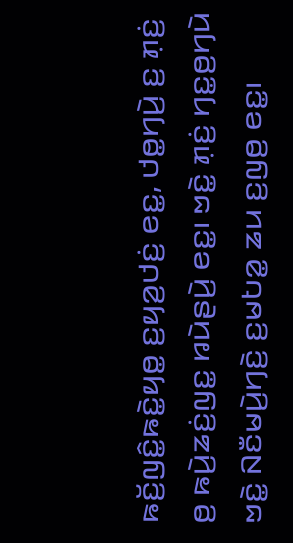ꤒꤢꤩ꤬ꤜꤢꤨ꤭ꤒꤢꤧ꤭ꤟꤥ꤭ ꤢ꤬ꤟꤤ꤬ꤓꤢꤦ꤬ ꤕꤢ꤭, ꤓꤥ꤭ꤚꤣꤧ꤬ ꤢ꤬ ꤊ꤫ꤢꤦ꤬ ꤥ꤬ ꤒꤣꤧ꤬ꤘꤢꤦ꤬ꤜꤢ꤭ ꤙꤣꤧꤔꤣꤧ꤬ ꤕꤢ꤭꤯ ꤠꤢꤧ꤭ ꤊ꤫ꤢꤦ꤬ ꤚꤢ꤭ꤥ꤬ꤚꤣꤧ ꤠꤢꤧ꤭ ꤡꤢꤪꤗꤣꤧ꤬ꤚꤢꤧ꤬ ꤢ꤬ꤗꤝꤤ꤭ ꤘꤣ ꤢ꤬ꤜꤥ꤬ ꤕꤢ꤭꤯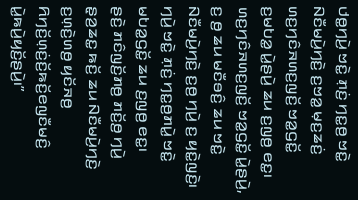ꤓꤥ꤭ꤚꤣꤧ꤬ ꤠꤢꤧ꤭ ꤊ꤫ꤢꤦ꤬ ꤚꤢ꤭ꤥ꤬ ꤠꤢꤧ꤭ ꤡꤢꤪꤗꤣꤧ꤬ꤚꤢꤧ꤬ ꤢ꤬ꤠꤤ꤭ ꤗ꤫ꤢ꤬ꤘꤢꤦ꤬ ꤛꤢ꤬ꤚꤢꤨꤏꤛꤢ꤬ꤜꤢꤩ꤬ ꤠꤤ꤭ꤞꤢꤩ꤭ ꤢ꤬ꤗꤝꤤ꤭ ꤣꤧ꤭ꤔꤣꤧ꤬ ꤘꤣ ꤢ꤬ꤜꤥ꤬ ꤕꤢ꤭꤯ ꤛꤢ꤬ꤚꤢꤨꤏꤛꤢ꤬ꤜꤢꤩ꤬ ꤠꤤ꤭ꤞꤢꤩ꤭ ꤣꤧ꤭ꤔꤣꤧ꤬, ꤢ꤬ ꤥ꤬ ꤘꤣ ꤗꤢꤪꤋꤢꤨ꤬ ꤘꤣ ꤠꤢꤧ꤭ ꤡꤢꤪꤗꤣꤧ꤬ꤚꤢꤧ꤬ ꤢ꤬ꤥ꤬ ꤚꤣꤧ꤬ ꤢ꤬ ꤟꤢꤧ꤭ꤜꤢꤧ꤬꤯ ꤚꤣꤧ꤬ ꤠꤢꤧ꤭ ꤊ꤫ꤢꤦ꤬ ꤚꤢ꤭ꤥ꤬ꤊꤣꤧ꤭ ꤠꤢꤧ꤭ ꤗꤝꤤ꤭ꤞꤢꤩ꤭ ꤘꤣ ꤢ꤬ꤜꤥ꤬ ꤕꤢ꤭꤯
ꤔꤢꤧ꤬ ꤊꤢꤨꤜꤢꤩ꤬ꤊꤥ꤬ ꤊꤢꤩ꤬ꤥ꤬ ꤚꤣꤧ꤬ ꤔ꤫ꤤ꤬ꤘꤢ꤭ ꤒꤢꤩ꤬ ꤘꤣ ꤡꤢꤪꤗꤣꤧ꤬ꤚꤢꤧ꤬ ꤢ꤬ꤛ꤫ꤢꤧ꤬ꤛꤥ꤬ ꤟꤢꤩꤏꤥ꤬ ꤖꤚꤢꤩ꤬ꤛ꤫ꤢꤦ꤬ꤢꤩ꤬ꤒꤢꤩ꤬ꤕꤜꤢꤪꤗꤢꤨ꤬ ꤣꤧ꤭ꤒꤣꤧ꤬ꤟꤢꤩ꤬ꤔꤣꤧ꤬꤯”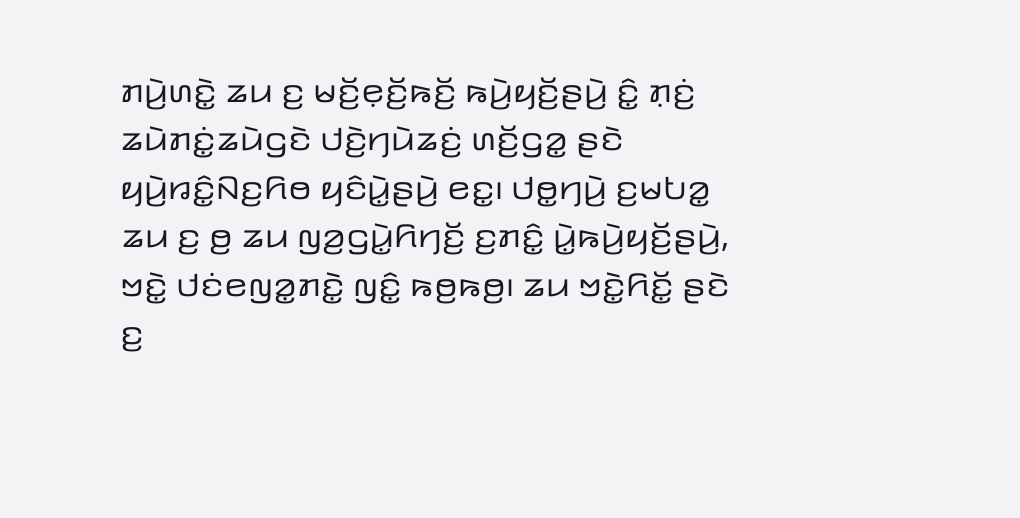ꤊꤣꤧ꤬ꤛꤢꤧ꤭ ꤘꤣ ꤢ꤬ ꤗꤢꤩ꤬ꤕ꤫ꤢꤩ꤬ꤒꤢꤩ꤬ ꤒꤣꤧ꤬ꤟꤢꤩ꤬ꤔꤣꤧ꤬ ꤢꤨ꤭ ꤊ꤫ꤢꤦ꤬ ꤘꤣꤧꤊꤢꤦ꤭ꤘꤣꤧꤞꤢꤧ ꤓꤢꤧ꤬ꤚꤣꤧꤘꤢꤦ꤬ ꤛꤢꤩ꤬ꤞꤤ꤭ ꤔꤢꤧ ꤟꤣꤧ꤬ꤙꤢꤨ꤭ꤡꤢ꤬ꤖꤥ ꤟꤢꤨꤣꤧ꤭ꤔꤣꤧ꤬ ꤕꤢ꤭꤯ ꤓꤥ꤭ꤚꤣꤧ꤬ ꤢ꤬ꤗꤝꤤ꤭ ꤘꤣ ꤢ꤬ ꤥ꤬ ꤘꤣ ꤜꤤ꤬ꤞꤣꤧ꤭ꤖꤚꤢꤩ꤬ ꤢ꤬ꤊꤢꤨ꤭ ꤣꤧ꤭ꤒꤣꤧ꤬ꤟꤢꤩ꤬ꤔꤣꤧ꤬, ꤠꤢꤧ꤭ ꤓꤢꤦꤕꤜꤤ꤭ꤊꤢꤧ꤭ ꤜꤢꤨ꤭ ꤒꤥ꤬ꤒꤥ꤬꤯ ꤘꤣ ꤠꤢꤧ꤭ꤖꤢꤩ꤭ ꤔꤢꤧ ꤢ꤬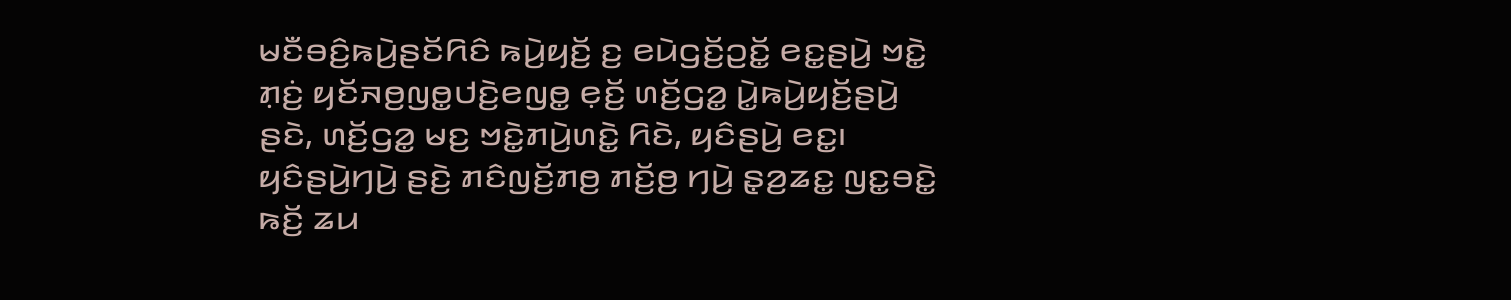ꤗꤢꤪꤋꤢꤨ꤬ꤒꤣꤧ꤬ꤔꤢꤩꤖꤢꤨ ꤒꤣꤧ꤬ꤟꤢꤩ꤬ ꤢ꤬ ꤕꤣꤧꤞꤢꤩ꤬ꤑꤢꤩ꤭ ꤕꤢ꤭ꤔꤣꤧ꤬ ꤠꤢꤧ꤭ ꤊ꤫ꤢꤦ꤬ ꤟꤢꤩꤏꤥ꤬ꤜꤥ꤭ꤓꤢꤧ꤬ꤕꤜꤥ꤭ ꤕ꤫ꤢꤩ꤬ ꤛꤢꤩ꤬ꤞꤤ꤭ ꤣꤧ꤭ꤒꤣꤧ꤬ꤟꤢꤩ꤬ꤔꤣꤧ꤬ ꤔꤢꤧ, ꤛꤢꤩ꤬ꤞꤤ꤭ ꤗꤢ꤬ ꤠꤢꤧ꤭ꤊꤣꤧ꤬ꤛꤢꤧ꤭ ꤖꤢꤧ, ꤟꤢꤨꤔꤣꤧ꤬ ꤕꤢ꤭꤯
ꤟꤢꤨꤔꤣꤧ꤬ꤚꤣꤧ꤬ ꤔꤢꤧ꤬ ꤊꤢꤨꤜꤢꤩ꤬ꤊꤥ꤬ ꤊꤢꤩ꤬ꤥ꤬ ꤚꤣꤧ꤬ ꤔ꤫ꤤ꤬ꤘꤢ꤭ ꤜꤢ꤭ꤋꤢꤧ꤭ ꤒꤢꤩ꤬ ꤘꤣ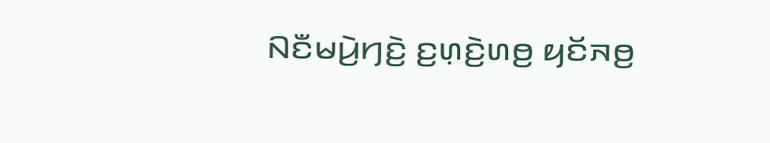ꤡꤢꤪꤗꤣꤧ꤬ꤚꤢꤧ꤬ ꤢ꤬ꤛ꤫ꤢꤧ꤬ꤛꤥ꤬ ꤟꤢꤩꤏꤥ꤬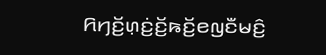ꤖꤚꤢꤩ꤬ꤛ꤫ꤢꤦ꤬ꤢꤩ꤬ꤒꤢꤩ꤬ꤕꤜꤢꤪꤗꤢꤨ꤬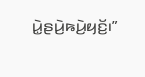ꤣꤧ꤭ꤔꤣꤧ꤬ꤒꤣꤧ꤬ꤟꤢꤩ꤬꤯”